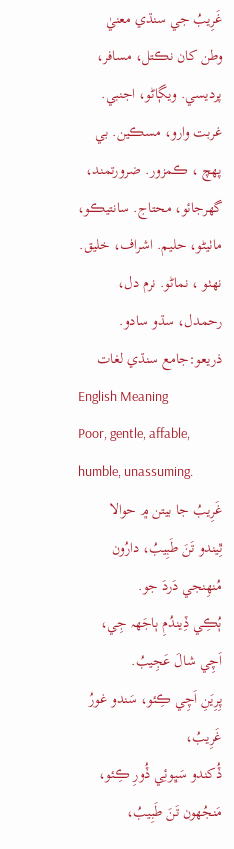غَرِيبُ جي سنڌي معنيٰ
وطن کان نڪتل، مسافر، پرديسي. ويڳاڻو، اجنبي. غربت وارو، مسڪين. بي پھچ ، ڪمزور. ضرورتمند، گهرجائو، محتاج. سانتيڪو، ماٺيڻو، حليم. اشراف، خليق. نھٺو ، نماڻو. نرم دل، رحمدل، سڌو سادو.
ذريعو:جامع سنڌي لغات
English Meaning
Poor, gentle, affable, humble, unassuming.
غَرِيبُ جا بيتن ۾ حوالا
ٿِيندو تَنَ طَبِيبُ، دارُون مُنھِنجي دَردَ جو.
ٻُڪِي ڏِيندُمِ ٻاجَهہ جِي، اَچِي شالَ عَجِيبُ.
پِرِيَنِ اَچِي ڪِئو، سَندو غورُ غَرِيبُ،
ڏُکندو سَڀوئِي ڏُورِ ڪِئو، مَنجُهون تَنَ طَبِيبُ،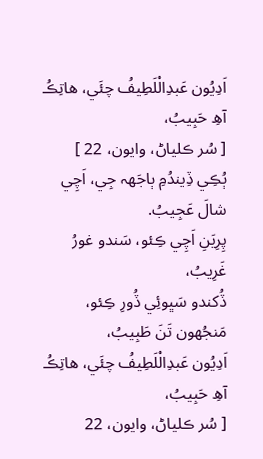اَدِيُون عَبدِالْلَطِيفُ چئَي، ھاتِڪُ آھِ حَبِيبُ،
[ سُر ڪلياڻ، وايون، 22 ]
ٻُڪِي ڏِيندُمِ ٻاجَهہ جِي، اَچِي شالَ عَجِيبُ.
پِرِيَنِ اَچِي ڪِئو، سَندو غورُ غَرِيبُ،
ڏُکندو سَڀوئِي ڏُورِ ڪِئو، مَنجُهون تَنَ طَبِيبُ،
اَدِيُون عَبدِالْلَطِيفُ چئَي، ھاتِڪُ آھِ حَبِيبُ،
[ سُر ڪلياڻ، وايون، 22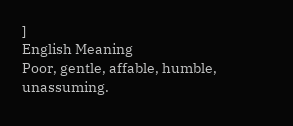]
English Meaning
Poor, gentle, affable, humble, unassuming.